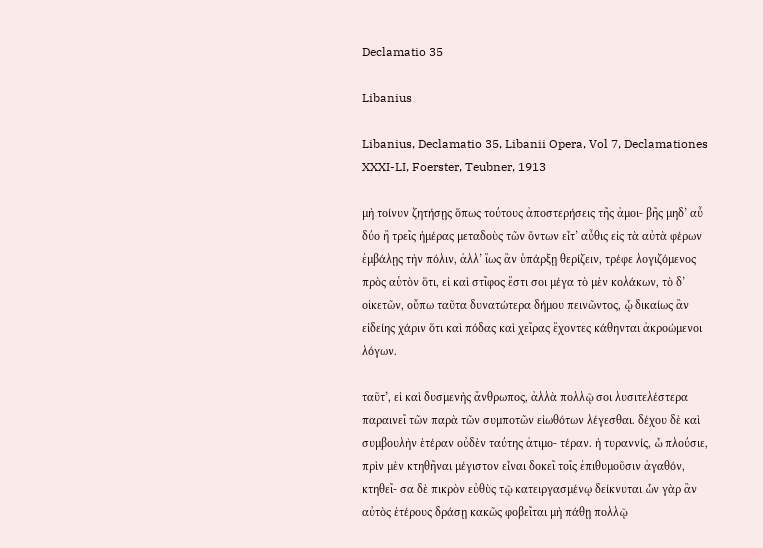Declamatio 35

Libanius

Libanius, Declamatio 35, Libanii Opera, Vol 7, Declamationes XXXI-LI, Foerster, Teubner, 1913

μὴ τοίνυν ζητήσῃς ὅπως τούτους ἀποστερήσεις τῆς ἀμοι- βῆς μηδ’ αὖ δύο ἢ τρεῖς ἡμέρας μεταδοὺς τῶν ὄντων εἶτ’ αὖθις εἰς τὰ αὐτὰ φέρων ἐμβάλῃς τὴν πόλιν, ἀλλ’ ἴως ἂν ὑπάρξῃ θερίζειν, τρέφε λογιζόμενος πρὸς αὑτὸν ὅτι, εἰ καὶ στῖφος ἔστι σοι μέγα τὸ μὲν κολάκων, τὸ δ’ οἰκετῶν, οὔπω ταῦτα δυνατώτερα δήμου πεινῶντος, ᾧ δικαίως ἂν εἰδείης χάριν ὅτι καὶ πόδας καὶ χεῖρας ἔχοντες κάθηνται ἀκροώμενοι λόγων.

ταῦτ’, εἰ καὶ δυσμενὴς ἄνθρωπος, ἀλλὰ πολλῷ σοι λυσιτελέστερα παραινεῖ τῶν παρὰ τῶν συμποτῶν εἰωθότων λέγεσθαι. δέχου δὲ καὶ συμβουλὴν ἑτέραν οὐδὲν ταύτης ἀτιμο- τέραν. ἡ τυραννίς, ὦ πλούσιε, πρὶν μὲν κτηθῆναι μέγιστον εἶναι δοκεῖ τοῖς ἐπιθυμοῦσιν ἀγαθόν, κτηθεῖ- σα δὲ πικρὸν εὐθὺς τῷ κατειργασμένῳ δείκνυται ὧν γὰρ ἂν αὐτὸς ἑτέρους δράσῃ κακῶς φοβεῖται μὴ πάθῃ πολλῷ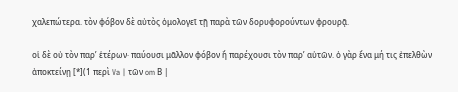χαλεπώτερα. τὸν φόβον δὲ αὐτὸς ὁμολογεῖ τῇ παρὰ τῶν δορυφορούντων φρουρᾷ.

οἱ δὲ οὐ τὸν παρ’ ἑτέρων· παύουσι μᾶλλον φόβον ἤ παρέχουσι τὸν παρ’ αὑτῶν. ὁ γὰρ ἔνα μή τις ἐπελθὼν ἀποκτείνῃ [*](1 περὶ Va | τῶν om Β |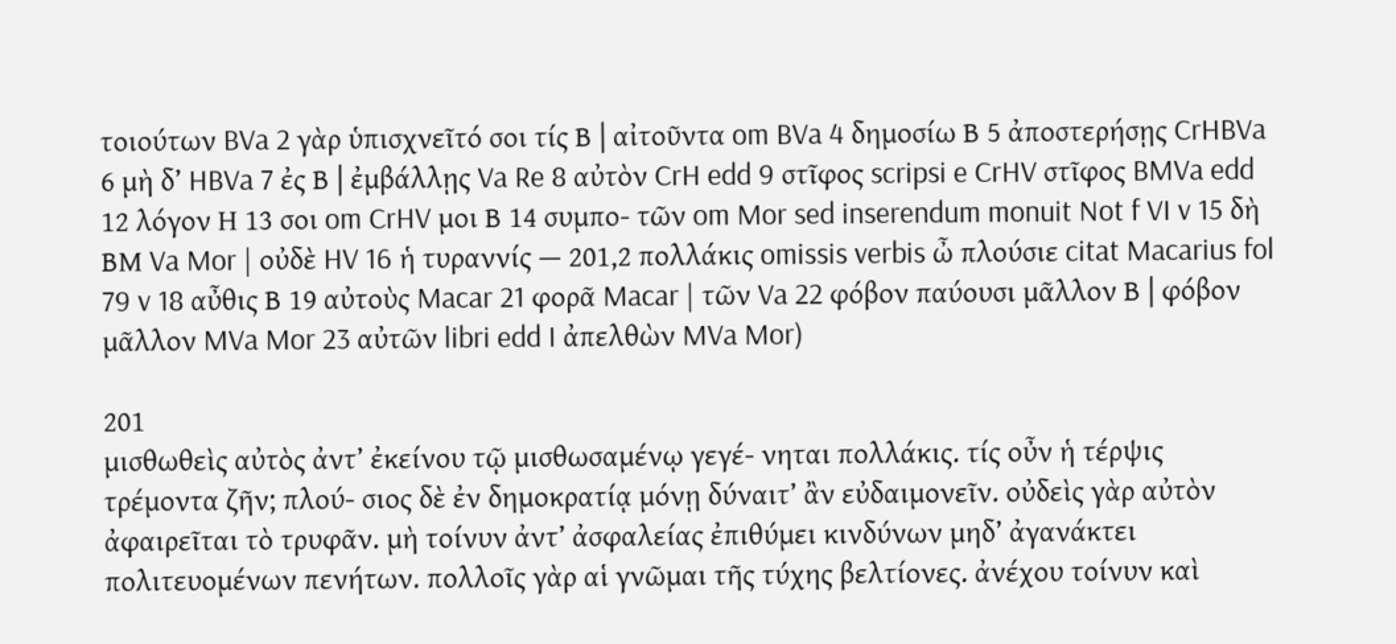τοιούτων BVa 2 γὰρ ὑπισχνεῖτό σοι τίς Β | αἰτοῦντα om BVa 4 δημοσίω Β 5 ἀποστερήσῃς CrHBVa 6 μὴ δ’ HBVa 7 ἐς Β | ἐμβάλλῃς Va Re 8 αὐτὸν CrH edd 9 στῖφος scripsi e CrHV στῖφος BMVa edd 12 λόγον Η 13 σοι om CrHV μοι Β 14 συμπο- τῶν om Mor sed inserendum monuit Not f VI v 15 δὴ ΒΜ Va Mor | οὐδὲ HV 16 ἡ τυραννίς — 201,2 πολλάκις omissis verbis ὦ πλούσιε citat Macarius fol 79 v 18 αὖθις Β 19 αὐτοὺς Macar 21 φορᾶ Macar | τῶν Va 22 φόβον παύουσι μᾶλλον Β | φόβον μᾶλλον MVa Mor 23 αὐτῶν libri edd I ἀπελθὼν MVa Mor)

201
μισθωθεὶς αὐτὸς ἀντ’ ἐκείνου τῷ μισθωσαμένῳ γεγέ- νηται πολλάκις. τίς οὖν ἡ τέρψις τρέμοντα ζῆν; πλού- σιος δὲ ἐν δημοκρατίᾳ μόνῃ δύναιτ’ ἂν εὐδαιμονεῖν. οὐδεὶς γὰρ αὐτὸν ἀφαιρεῖται τὸ τρυφᾶν. μὴ τοίνυν ἀντ’ ἀσφαλείας ἐπιθύμει κινδύνων μηδ’ ἀγανάκτει πολιτευομένων πενήτων. πολλοῖς γὰρ αἱ γνῶμαι τῆς τύχης βελτίονες. ἀνέχου τοίνυν καὶ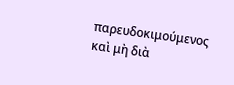παρευδοκιμούμενος καὶ μὴ διὰ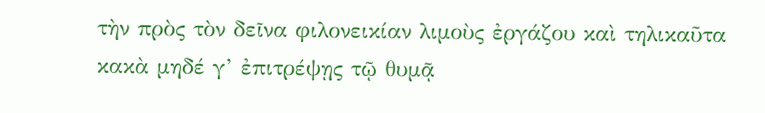τὴν πρὸς τὸν δεῖνα φιλονεικίαν λιμοὺς ἐργάζου καὶ τηλικαῦτα κακὰ μηδέ γ’ ἐπιτρέψῃς τῷ θυμᾷ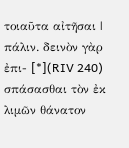τοιαῦτα αἰτῆσαι | πάλιν. δεινὸν γὰρ ἐπι- [*](RIV 240) σπάσασθαι τὸν ἐκ λιμῶν θάνατον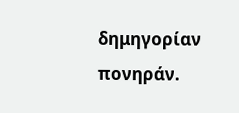δημηγορίαν πονηράν.